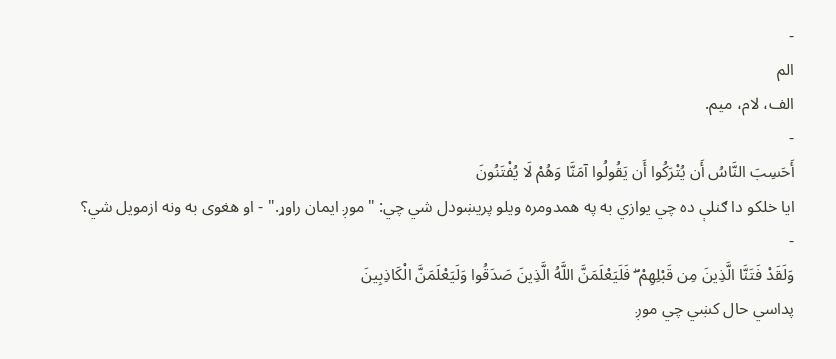-
الم
الف، لام، میم.
-
أَحَسِبَ النَّاسُ أَن يُتْرَكُوا أَن يَقُولُوا آمَنَّا وَهُمْ لَا يُفْتَنُونَ
ايا خلكو دا ګنلې ده چي یوازي به په همدومره ويلو پريښودل شي چي: "موږ ايمان راوړ." - او هغوى به ونه ازمويل شي؟
-
وَلَقَدْ فَتَنَّا الَّذِينَ مِن قَبْلِهِمْ ۖ فَلَيَعْلَمَنَّ اللَّهُ الَّذِينَ صَدَقُوا وَلَيَعْلَمَنَّ الْكَاذِبِينَ
پداسي حال کښي چي موږ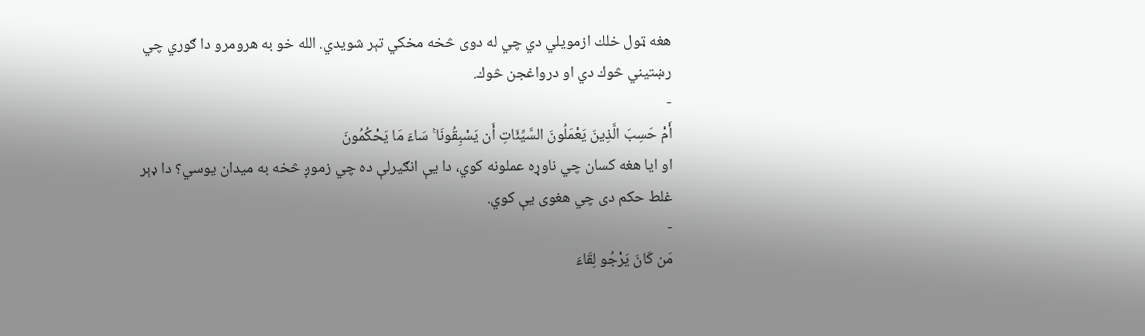هغه ټول خلك ازمويلي دي چي له دوى څخه مخکي تېر شويدي. الله خو به هرومرو دا ګوري چي رښتيني څوك دي او درواغجن څوك.
-
أَمْ حَسِبَ الَّذِينَ يَعْمَلُونَ السَّيِّئَاتِ أَن يَسْبِقُونَا ۚ سَاءَ مَا يَحْكُمُونَ
او ايا هغه كسان چي ناوړه عملونه كوي، دا یې انګيرلې ده چي زموږ څخه به ميدان يوسي؟ دا ډېر غلط حكم دى چي هغوى يې كوي.
-
مَن كَانَ يَرْجُو لِقَاءَ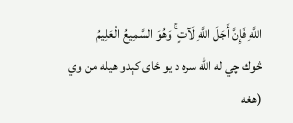اللَّهِ فَإِنَّ أَجَلَ اللَّهِ لَآتٍ ۚ وَهُوَ السَّمِيعُ الْعَلِيمُ
څوك چي له الله سره د يو ځاى کېدو هيله من وي (هغه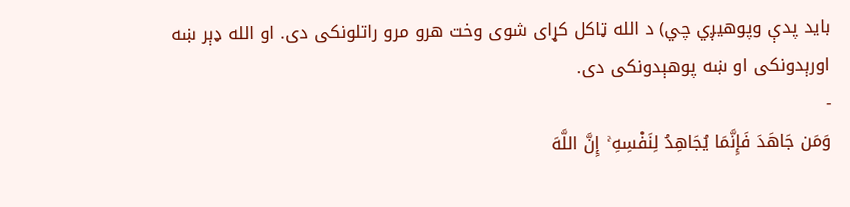بايد پدې وپوهیږي چي) د الله ټاكل کړای شوى وخت هرو مرو راتلونكى دى. او الله ډېر ښه اورېدونكى او ښه پوهېدونكى دى.
-
وَمَن جَاهَدَ فَإِنَّمَا يُجَاهِدُ لِنَفْسِهِ ۚ إِنَّ اللَّهَ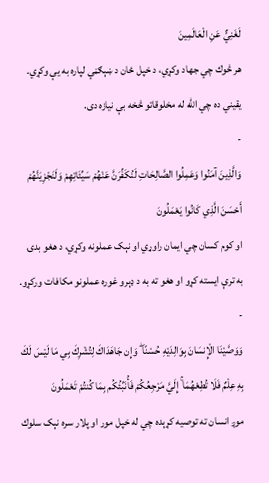لَغَنِيٌّ عَنِ الْعَالَمِينَ
هر څوك چي جهاد وکړي، د خپل ځان د ښېګڼي لپاره به یې وکړي. يقيني ده چي الله له مخلوقاتو څخه بې نيازه دى.
-
وَالَّذِينَ آمَنُوا وَعَمِلُوا الصَّالِحَاتِ لَنُكَفِّرَنَّ عَنْهُمْ سَيِّئَاتِهِمْ وَلَنَجْزِيَنَّهُمْ أَحْسَنَ الَّذِي كَانُوا يَعْمَلُونَ
او كوم كسان چي ايمان راوړي او نېک عملونه وکړي، د هغو بدۍ به ترې ايسته کړو او هغو ته به د ډېرو غوره عملونو مكافات ورکړو.
-
وَوَصَّيْنَا الْإِنسَانَ بِوَالِدَيْهِ حُسْنًا ۖ وَإِن جَاهَدَاكَ لِتُشْرِكَ بِي مَا لَيْسَ لَكَ بِهِ عِلْمٌ فَلَا تُطِعْهُمَا ۚ إِلَيَّ مَرْجِعُكُمْ فَأُنَبِّئُكُم بِمَا كُنتُمْ تَعْمَلُونَ
موږ انسان ته توصيه کړېده چي له خپل مور او پلار سره نېک سلوك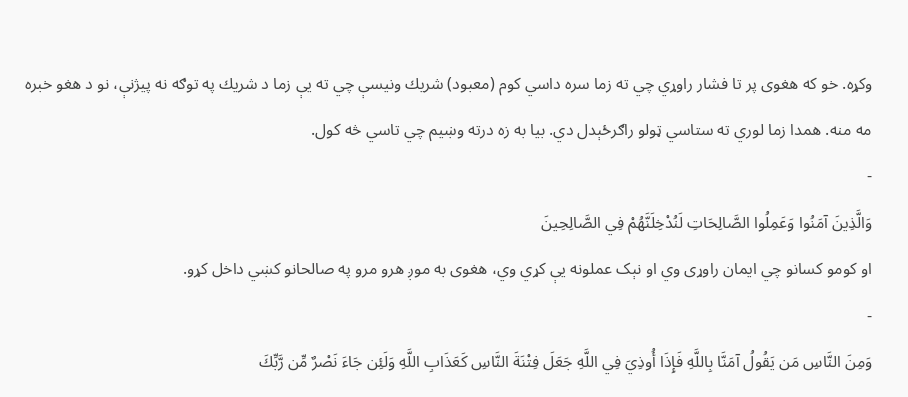وکړه. خو كه هغوى پر تا فشار راوړي چي ته زما سره داسي كوم (معبود) شريك ونيسې چي ته یې زما د شريك په توګه نه پيژنې، نو د هغو خبره مه منه. همدا زما لوري ته ستاسي ټولو راګرځېدل دي. بيا به زه درته وښيم چي تاسي څه كول.
-
وَالَّذِينَ آمَنُوا وَعَمِلُوا الصَّالِحَاتِ لَنُدْخِلَنَّهُمْ فِي الصَّالِحِينَ
او كومو كسانو چي ايمان راوړى وي او نېک عملونه یې کړي وي، هغوى به موږ هرو مرو په صالحانو کښي داخل کړو.
-
وَمِنَ النَّاسِ مَن يَقُولُ آمَنَّا بِاللَّهِ فَإِذَا أُوذِيَ فِي اللَّهِ جَعَلَ فِتْنَةَ النَّاسِ كَعَذَابِ اللَّهِ وَلَئِن جَاءَ نَصْرٌ مِّن رَّبِّكَ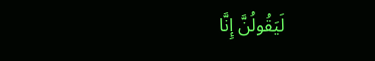لَيَقُولُنَّ إِنَّا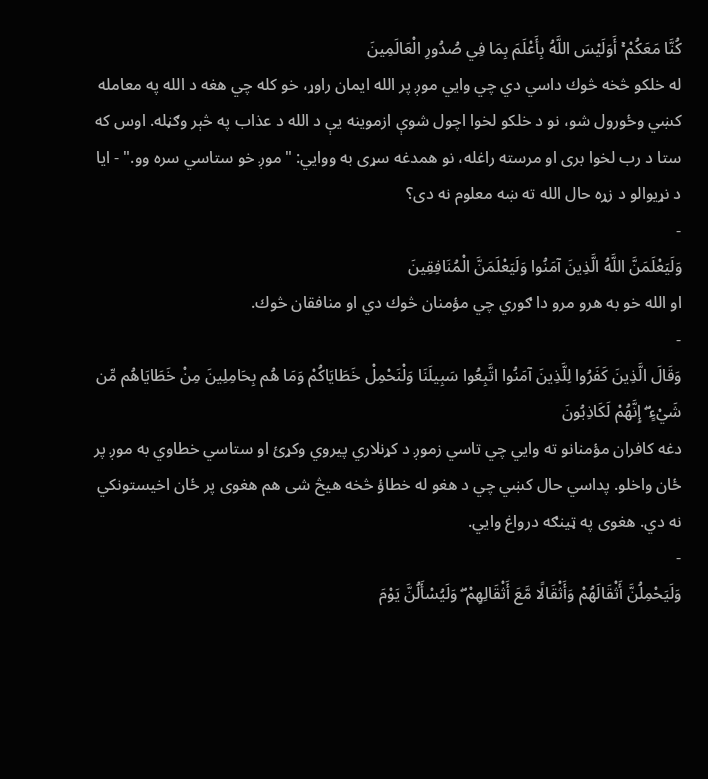كُنَّا مَعَكُمْ ۚ أَوَلَيْسَ اللَّهُ بِأَعْلَمَ بِمَا فِي صُدُورِ الْعَالَمِينَ
له خلكو څخه څوك داسي دي چي وايي موږ پر الله ايمان راوړ، خو كله چي هغه د الله په معامله کښي وځورول شو، نو د خلكو لخوا اچول شوې ازموينه يې د الله د عذاب په څېر وګڼله. اوس كه ستا د رب لخوا بری او مرسته راغله، نو همدغه سړی به ووایي: "موږ خو ستاسي سره وو." - ايا د نړيوالو د زړه حال الله ته ښه معلوم نه دى؟
-
وَلَيَعْلَمَنَّ اللَّهُ الَّذِينَ آمَنُوا وَلَيَعْلَمَنَّ الْمُنَافِقِينَ
او الله خو به هرو مرو دا ګوري چي مؤمنان څوك دي او منافقان څوك.
-
وَقَالَ الَّذِينَ كَفَرُوا لِلَّذِينَ آمَنُوا اتَّبِعُوا سَبِيلَنَا وَلْنَحْمِلْ خَطَايَاكُمْ وَمَا هُم بِحَامِلِينَ مِنْ خَطَايَاهُم مِّن شَيْءٍ ۖ إِنَّهُمْ لَكَاذِبُونَ
دغه كافران مؤمنانو ته وایي چي تاسي زموږ د کړنلاري پيروي وکړئ او ستاسي خطاوي به موږ پر ځان واخلو. پداسي حال کښي چي د هغو له خطاؤ څخه هيڅ شى هم هغوى پر ځان اخيستونكي نه دي. هغوى په ټینګه درواغ وايي.
-
وَلَيَحْمِلُنَّ أَثْقَالَهُمْ وَأَثْقَالًا مَّعَ أَثْقَالِهِمْ ۖ وَلَيُسْأَلُنَّ يَوْمَ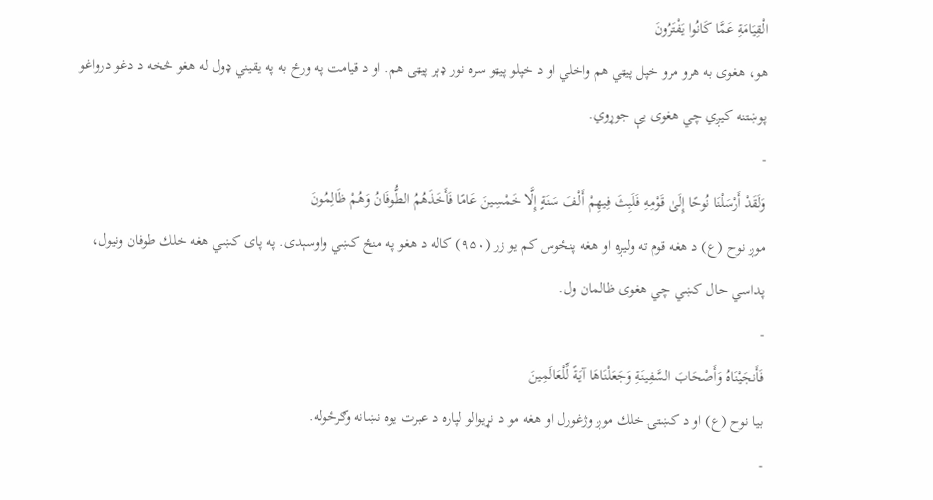الْقِيَامَةِ عَمَّا كَانُوا يَفْتَرُونَ
هو، هغوى به هرو مرو خپل پيټي هم واخلي او د خپلو پيټو سره نور ډېر پيټى هم. او د قيامت په ورځ به په يقيني ډول له هغو څخه د دغو درواغو پوښتنه کیږي چي هغوى یې جوړوي.
-
وَلَقَدْ أَرْسَلْنَا نُوحًا إِلَىٰ قَوْمِهِ فَلَبِثَ فِيهِمْ أَلْفَ سَنَةٍ إِلَّا خَمْسِينَ عَامًا فَأَخَذَهُمُ الطُّوفَانُ وَهُمْ ظَالِمُونَ
موږ نوح (ع) د هغه قوم ته وليږه او هغه پنځوس كم يو زر (۹۵۰) کاله د هغو په منځ کښي واوسېدی. په پاى کښي هغه خلك طوفان ونيول، پداسي حال کښي چي هغوى ظالمان ول.
-
فَأَنجَيْنَاهُ وَأَصْحَابَ السَّفِينَةِ وَجَعَلْنَاهَا آيَةً لِّلْعَالَمِينَ
بيا نوح (ع) او د کښتۍ خلك موږ وژغورل او هغه مو د نړيوالو لپاره د عبرت يوه نښانه وګرځوله.
-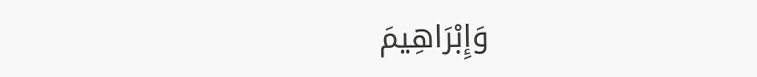وَإِبْرَاهِيمَ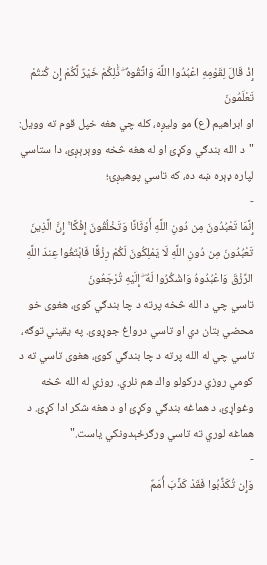إِذْ قَالَ لِقَوْمِهِ اعْبُدُوا اللَّهَ وَاتَّقُوهُ ۖ ذَٰلِكُمْ خَيْرٌ لَّكُمْ إِن كُنتُمْ تَعْلَمُونَ
او ابراهيم (ع) مو وليږه، كله چي هغه خپل قوم ته وويل: "د الله بندګي وکړئ او له هغه څخه ووېرېږئ، دا ستاسي لپاره ډېره ښه ده، كه تاسي پوهیږئ؛
-
إِنَّمَا تَعْبُدُونَ مِن دُونِ اللَّهِ أَوْثَانًا وَتَخْلُقُونَ إِفْكًا ۚ إِنَّ الَّذِينَ تَعْبُدُونَ مِن دُونِ اللَّهِ لَا يَمْلِكُونَ لَكُمْ رِزْقًا فَابْتَغُوا عِندَ اللَّهِ الرِّزْقَ وَاعْبُدُوهُ وَاشْكُرُوا لَهُ ۖ إِلَيْهِ تُرْجَعُونَ
تاسي چي د الله څخه پرته د چا بندګي كوئ، هغوى خو محضي بتان دي او تاسي درواغ جوړوئ. په یقیني توګه، تاسي چي له الله پرته د چا بندګي كوئ، هغوى تاسي ته د کومي روزي دركولو واك هم نلري. روزي له الله څخه وغواړئ، د هماغه بندګي وکړئ او د هغه شكر ادا کړئ. د هماغه لوري ته تاسي ورګرځېدونكي ياست."
-
وَإِن تُكَذِّبُوا فَقَدْ كَذَّبَ أُمَمٌ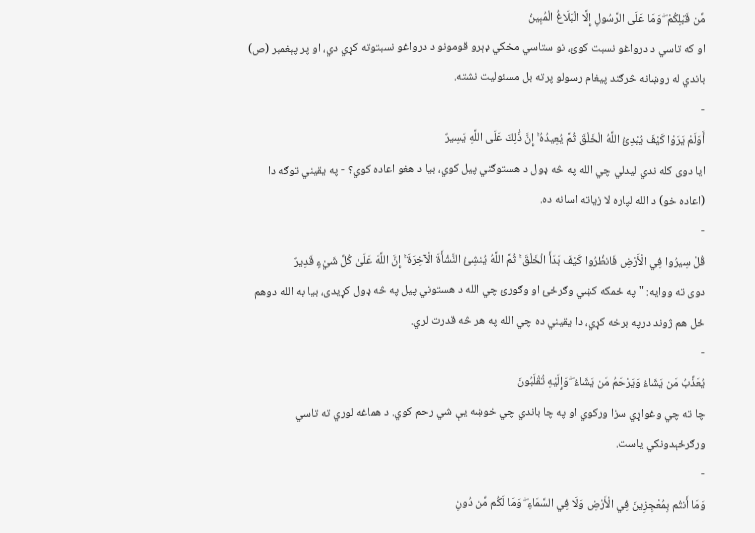مِّن قَبْلِكُمْ ۖ وَمَا عَلَى الرَّسُولِ إِلَّا الْبَلَاغُ الْمُبِينُ
او كه تاسي د درواغو نسبت كوئ، نو ستاسي مخکي ډېرو قومونو د درواغو نسبتوته کړي دي، او پر پېغمبر (ص) باندي له روښانه څرګند پيغام رسولو پرته بل مسئوليت نشته.
-
أَوَلَمْ يَرَوْا كَيْفَ يُبْدِئُ اللَّهُ الْخَلْقَ ثُمَّ يُعِيدُهُ ۚ إِنَّ ذَٰلِكَ عَلَى اللَّهِ يَسِيرٌ
ايا دوى كله ندي ليدلي چي الله په څه ډول د هستوګني پيل كوي، بيا د هغو اعاده كوي؟ - په يقيني توګه دا (اعاده خو) د الله لپاره لا زياته اسانه ده.
-
قُلْ سِيرُوا فِي الْأَرْضِ فَانظُرُوا كَيْفَ بَدَأَ الْخَلْقَ ۚ ثُمَّ اللَّهُ يُنشِئُ النَّشْأَةَ الْآخِرَةَ ۚ إِنَّ اللَّهَ عَلَىٰ كُلِّ شَيْءٍ قَدِيرٌ
دوى ته ووايه: "په ځمکه کښي وګرځئ او وګورئ چي الله د هستوني پيل په څه ډول کړيدى، بيا به الله دوهم ځل هم ژوند درپه برخه کړي، دا يقيني ده چي الله په هر څه قدرت لري.
-
يُعَذِّبُ مَن يَشَاءُ وَيَرْحَمُ مَن يَشَاءُ ۖ وَإِلَيْهِ تُقْلَبُونَ
چا ته چي وغواړي سزا ورکوي او په چا باندي چي خوښه یې شي رحم کوي. د هماغه لوري ته تاسي ورګرځېدونكي ياست.
-
وَمَا أَنتُم بِمُعْجِزِينَ فِي الْأَرْضِ وَلَا فِي السَّمَاءِ ۖ وَمَا لَكُم مِّن دُونِ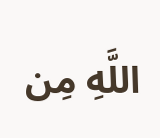اللَّهِ مِن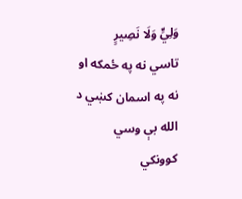وَلِيٍّ وَلَا نَصِيرٍ
تاسي نه په ځمکه او نه په اسمان کښي د الله بې وسي كوونكي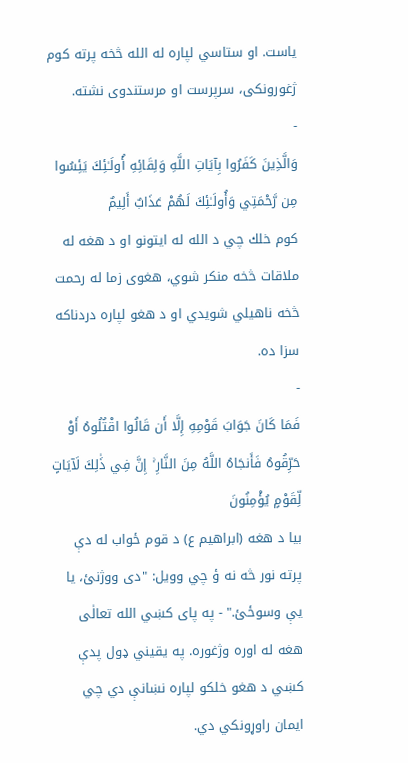یاست. او ستاسي لپاره له الله څخه پرته كوم ژغورونكى، سرپرست او مرستندوى نشته.
-
وَالَّذِينَ كَفَرُوا بِآيَاتِ اللَّهِ وَلِقَائِهِ أُولَـٰئِكَ يَئِسُوا مِن رَّحْمَتِي وَأُولَـٰئِكَ لَهُمْ عَذَابٌ أَلِيمٌ
كوم خلك چي د الله له ايتونو او د هغه له ملاقات څخه منكر شوي، هغوى زما له رحمت څخه ناهيلي شويدي او د هغو لپاره دردناکه سزا ده.
-
فَمَا كَانَ جَوَابَ قَوْمِهِ إِلَّا أَن قَالُوا اقْتُلُوهُ أَوْ حَرِّقُوهُ فَأَنجَاهُ اللَّهُ مِنَ النَّارِ ۚ إِنَّ فِي ذَٰلِكَ لَآيَاتٍ لِّقَوْمٍ يُؤْمِنُونَ
بيا د هغه (ابراهيم ع) د قوم ځواب له دې پرته نور څه نه ؤ چي وويل: "دى ووژنئ، يا یې وسوځئ." - په پاى کښي الله تعالٰى هغه له اوره وژغوره. په يقيني ډول پدې کښي د هغو خلكو لپاره نښانې دي چي ايمان راوړونكي دي.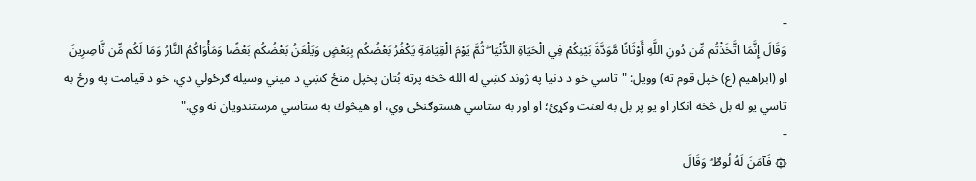-
وَقَالَ إِنَّمَا اتَّخَذْتُم مِّن دُونِ اللَّهِ أَوْثَانًا مَّوَدَّةَ بَيْنِكُمْ فِي الْحَيَاةِ الدُّنْيَا ۖ ثُمَّ يَوْمَ الْقِيَامَةِ يَكْفُرُ بَعْضُكُم بِبَعْضٍ وَيَلْعَنُ بَعْضُكُم بَعْضًا وَمَأْوَاكُمُ النَّارُ وَمَا لَكُم مِّن نَّاصِرِينَ
او (ابراهيم (ع) خپل قوم ته) وويل: "تاسي خو د دنيا په ژوند کښي له الله څخه پرته بُتان پخپل منځ کښي د میني وسيله ګرځولي دي، خو د قيامت په ورځ به تاسي يو له بل څخه انكار او يو پر بل به لعنت وکړئ؛ او اور به ستاسي هستوګنځى وي، او هيڅوك به ستاسي مرستندويان نه وي."
-
۞ فَآمَنَ لَهُ لُوطٌ ۘ وَقَالَ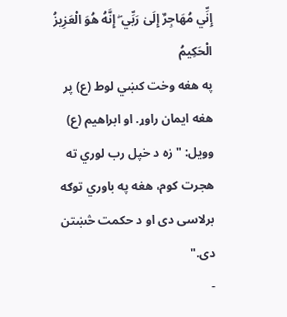إِنِّي مُهَاجِرٌ إِلَىٰ رَبِّي ۖ إِنَّهُ هُوَ الْعَزِيزُ الْحَكِيمُ
په هغه وخت کښي لوط (ع) پر هغه ايمان راوړ. او ابراهيم (ع) وويل: "زه د خپل رب لوري ته هجرت كوم، هغه په باوري توګه برلاسى دى او د حکمت څښتن دى."
-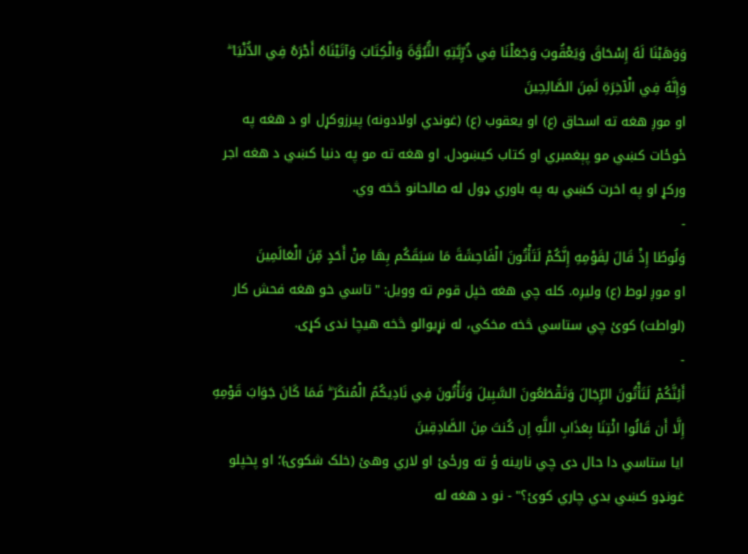وَوَهَبْنَا لَهُ إِسْحَاقَ وَيَعْقُوبَ وَجَعَلْنَا فِي ذُرِّيَّتِهِ النُّبُوَّةَ وَالْكِتَابَ وَآتَيْنَاهُ أَجْرَهُ فِي الدُّنْيَا ۖ وَإِنَّهُ فِي الْآخِرَةِ لَمِنَ الصَّالِحِينَ
او موږ هغه ته اسحاق (ع) او يعقوب (ع) (غوندي اولادونه) پيرزوکړل او د هغه په ځوځات كښي مو پېغمبري او كتاب كيښودل. او هغه ته مو په دنيا کښي د هغه اجر ورکړ او په اخرت کښي به په باوري ډول له صالحانو څخه وي.
-
وَلُوطًا إِذْ قَالَ لِقَوْمِهِ إِنَّكُمْ لَتَأْتُونَ الْفَاحِشَةَ مَا سَبَقَكُم بِهَا مِنْ أَحَدٍ مِّنَ الْعَالَمِينَ
او موږ لوط (ع) وليږه. كله چي هغه خپل قوم ته وويل: "تاسي خو هغه فحش كار (لواطت) كوئ چي ستاسي څخه مخکي، له نړيوالو څخه هيچا ندى کړی.
-
أَئِنَّكُمْ لَتَأْتُونَ الرِّجَالَ وَتَقْطَعُونَ السَّبِيلَ وَتَأْتُونَ فِي نَادِيكُمُ الْمُنكَرَ ۖ فَمَا كَانَ جَوَابَ قَوْمِهِ إِلَّا أَن قَالُوا ائْتِنَا بِعَذَابِ اللَّهِ إِن كُنتَ مِنَ الصَّادِقِينَ
ايا ستاسي دا حال دى چي نارينه ؤ ته ورځئ او لاري وهئ (خلک شکوۍ)؛ او پخپلو غونډو کښي بدي چاري كوئ؟" - نو د هغه له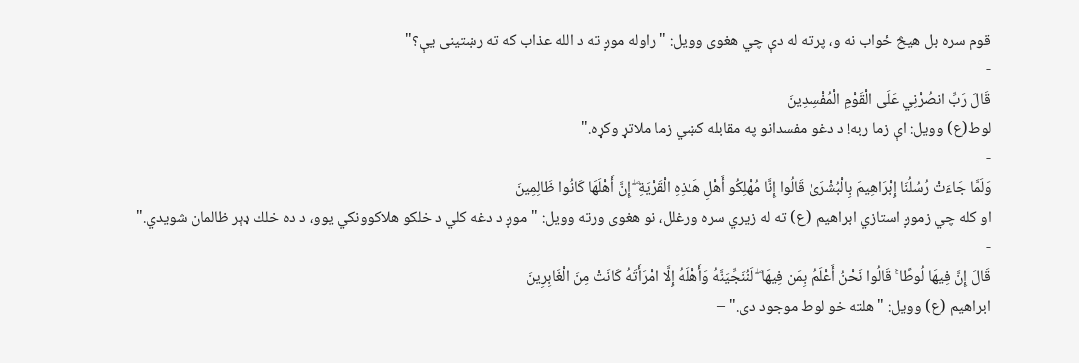قوم سره بل هيڅ ځواب نه و، پرته له دې چي هغوى وويل: "راوله موږ ته د الله عذاب كه ته رښتينى یې؟"
-
قَالَ رَبِّ انصُرْنِي عَلَى الْقَوْمِ الْمُفْسِدِينَ
لوط(ع) وويل: اې زما ربه! د دغو مفسدانو په مقابله کښي زما ملاتړ وکړه."
-
وَلَمَّا جَاءَتْ رُسُلُنَا إِبْرَاهِيمَ بِالْبُشْرَىٰ قَالُوا إِنَّا مُهْلِكُو أَهْلِ هَـٰذِهِ الْقَرْيَةِ ۖ إِنَّ أَهْلَهَا كَانُوا ظَالِمِينَ
او كله چي زموږ استازي ابراهيم (ع) ته له زيري سره ورغلل، نو هغوى ورته وويل: "موږ د دغه كلي د خلكو هلاکوونكي يوو، د ده خلك ډېر ظالمان شويدي."
-
قَالَ إِنَّ فِيهَا لُوطًا ۚ قَالُوا نَحْنُ أَعْلَمُ بِمَن فِيهَا ۖ لَنُنَجِّيَنَّهُ وَأَهْلَهُ إِلَّا امْرَأَتَهُ كَانَتْ مِنَ الْغَابِرِينَ
ابراهيم (ع) وويل: "هلته خو لوط موجود دى." –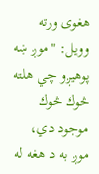هغوى ورته وويل: "موږ ښه پوهیږو چي هلته څوك څوك موجود دي، موږ به د هغه له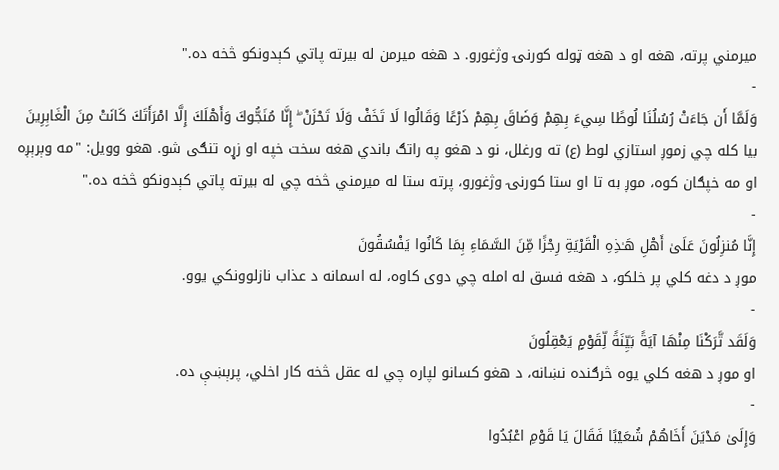ميرمني پرته، هغه او د هغه ټوله كورنۍ وژغورو. د هغه ميرمن له بيرته پاتي کېدونكو څخه ده."
-
وَلَمَّا أَن جَاءَتْ رُسُلُنَا لُوطًا سِيءَ بِهِمْ وَضَاقَ بِهِمْ ذَرْعًا وَقَالُوا لَا تَخَفْ وَلَا تَحْزَنْ ۖ إِنَّا مُنَجُّوكَ وَأَهْلَكَ إِلَّا امْرَأَتَكَ كَانَتْ مِنَ الْغَابِرِينَ
بيا كله چي زموږ استازي لوط (ع) ته ورغلل، نو د هغو په راتګ باندي هغه سخت خپه او زړه تنګى شو. هغو وويل: "مه وېرېږه او مه خپګان کوه، موږ به تا او ستا كورنۍ وژغورو، پرته ستا له ميرمني څخه چي له بيرته پاتي کېدونكو څخه ده."
-
إِنَّا مُنزِلُونَ عَلَىٰ أَهْلِ هَـٰذِهِ الْقَرْيَةِ رِجْزًا مِّنَ السَّمَاءِ بِمَا كَانُوا يَفْسُقُونَ
موږ د دغه كلي پر خلكو، د هغه فسق له امله چي دوى کاوه، له اسمانه د عذاب نازلوونكي يوو.
-
وَلَقَد تَّرَكْنَا مِنْهَا آيَةً بَيِّنَةً لِّقَوْمٍ يَعْقِلُونَ
او موږ د هغه كلي يوه څرګنده نښانه، د هغو كسانو لپاره چي له عقل څخه كار اخلي، پرېښې ده.
-
وَإِلَىٰ مَدْيَنَ أَخَاهُمْ شُعَيْبًا فَقَالَ يَا قَوْمِ اعْبُدُوا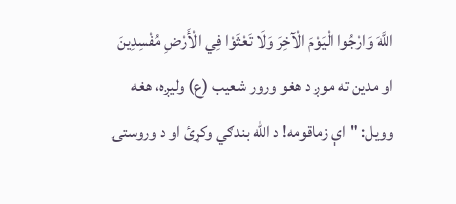اللَّهَ وَارْجُوا الْيَوْمَ الْآخِرَ وَلَا تَعْثَوْا فِي الْأَرْضِ مُفْسِدِينَ
او مدين ته موږ د هغو ورور شعيب (ع) وليږه، هغه وويل: "اې زماقومه! د الله بندګي وکړئ او د وروستۍ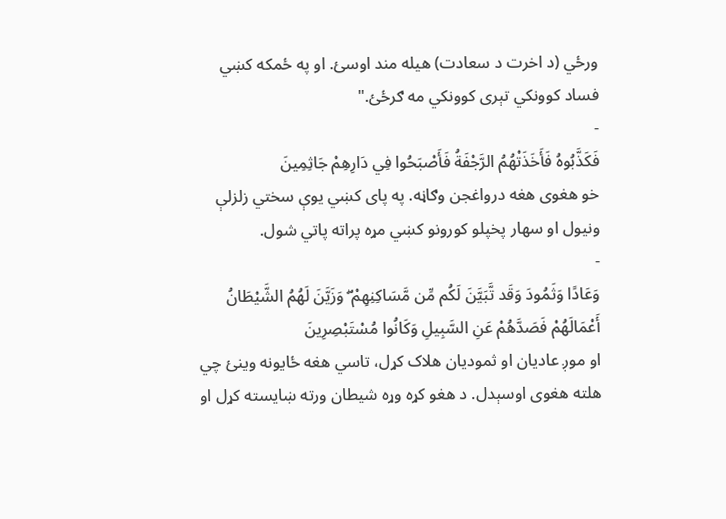ورځي (د اخرت د سعادت) هيله مند اوسئ. او په ځمکه کښي فساد كوونكي تېرى كوونكي مه ګرځئ."
-
فَكَذَّبُوهُ فَأَخَذَتْهُمُ الرَّجْفَةُ فَأَصْبَحُوا فِي دَارِهِمْ جَاثِمِينَ
خو هغوى هغه درواغجن وګاڼه. په پاى کښي يوې سختي زلزلې ونيول او سهار پخپلو كورونو کښي مړه پراته پاتي شول.
-
وَعَادًا وَثَمُودَ وَقَد تَّبَيَّنَ لَكُم مِّن مَّسَاكِنِهِمْ ۖ وَزَيَّنَ لَهُمُ الشَّيْطَانُ أَعْمَالَهُمْ فَصَدَّهُمْ عَنِ السَّبِيلِ وَكَانُوا مُسْتَبْصِرِينَ
او موږ عاديان او ثموديان هلاک کړل، تاسي هغه ځايونه وينئ چي هلته هغوى اوسېدل. د هغو کړه وړه شيطان ورته ښايسته کړل او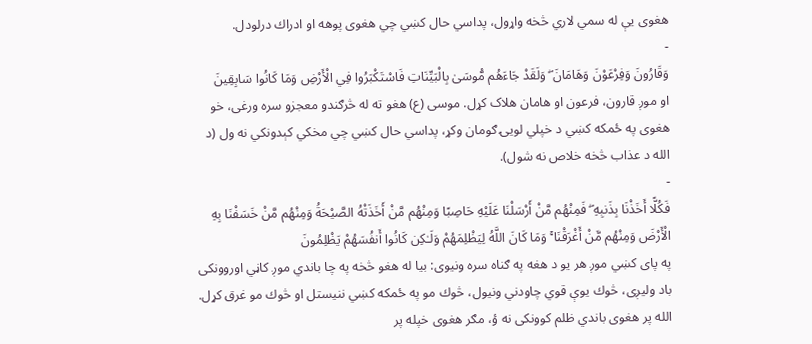هغوى یې له سمي لاري څخه واړول، پداسي حال کښي چي هغوى پوهه او ادراك درلودل.
-
وَقَارُونَ وَفِرْعَوْنَ وَهَامَانَ ۖ وَلَقَدْ جَاءَهُم مُّوسَىٰ بِالْبَيِّنَاتِ فَاسْتَكْبَرُوا فِي الْأَرْضِ وَمَا كَانُوا سَابِقِينَ
او موږ قارون، فرعون او هامان هلاک کړل. موسى (ع) هغو ته له څرګندو معجزو سره ورغى، خو هغوى په ځمکه کښي د خپلي لويۍ ګومان وکړ، پداسي حال کښي چي مخکي کېدونکي نه ول (د الله د عذاب څخه خلاص نه شول).
-
فَكُلًّا أَخَذْنَا بِذَنبِهِ ۖ فَمِنْهُم مَّنْ أَرْسَلْنَا عَلَيْهِ حَاصِبًا وَمِنْهُم مَّنْ أَخَذَتْهُ الصَّيْحَةُ وَمِنْهُم مَّنْ خَسَفْنَا بِهِ الْأَرْضَ وَمِنْهُم مَّنْ أَغْرَقْنَا ۚ وَمَا كَانَ اللَّهُ لِيَظْلِمَهُمْ وَلَـٰكِن كَانُوا أَنفُسَهُمْ يَظْلِمُونَ
په پاى کښي موږ هر يو د هغه په ګناه سره ونيوی: بيا له هغو څخه په چا باندي موږ كاڼي اوروونكى باد وليږی، څوك يوې قوي چاودني ونيول، څوك مو په ځمکه کښي ننيستل او څوك مو غرق کړل. الله پر هغوى باندي ظلم كوونكى نه ؤ، مګر هغوى خپله پر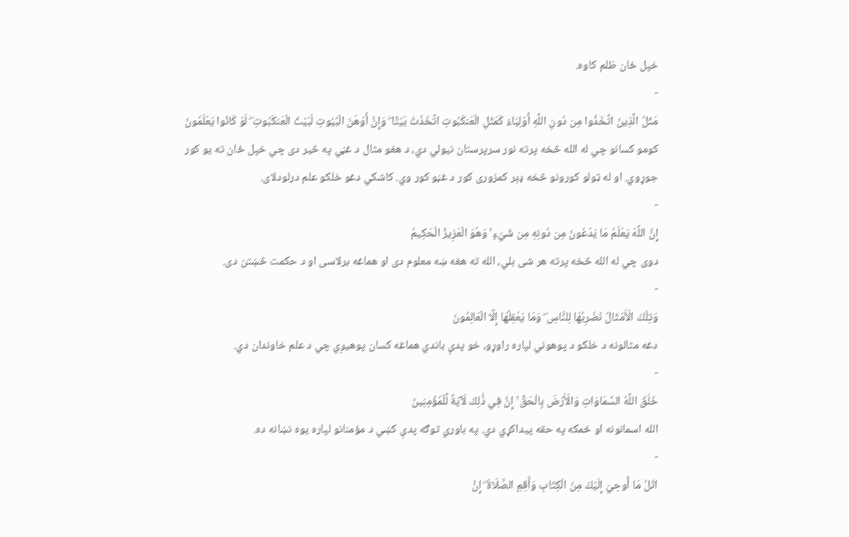خپل ځان ظلم کاوه.
-
مَثَلُ الَّذِينَ اتَّخَذُوا مِن دُونِ اللَّهِ أَوْلِيَاءَ كَمَثَلِ الْعَنكَبُوتِ اتَّخَذَتْ بَيْتًا ۖ وَإِنَّ أَوْهَنَ الْبُيُوتِ لَبَيْتُ الْعَنكَبُوتِ ۖ لَوْ كَانُوا يَعْلَمُونَ
كومو كسانو چي له الله څخه پرته نور سرپرستان نيولي دي، د هغو مثال د غڼي په څیر دى چي خپل ځان ته يو كور جوړوي. او له ټولو كورونو څخه ډېر كمزورى كور د غڼو كور وي. كاشكي دغو خلكو علم درلودلاى.
-
إِنَّ اللَّهَ يَعْلَمُ مَا يَدْعُونَ مِن دُونِهِ مِن شَيْءٍ ۚ وَهُوَ الْعَزِيزُ الْحَكِيمُ
دوى چي له الله څخه پرته هر شى بلي، الله ته هغه ښه معلوم دی او هماغه برلاسى او د حكمت څښتن دى.
-
وَتِلْكَ الْأَمْثَالُ نَضْرِبُهَا لِلنَّاسِ ۖ وَمَا يَعْقِلُهَا إِلَّا الْعَالِمُونَ
دغه مثالونه د خلكو د پوهوني لپاره راوړو، خو پدې باندي هماغه كسان پوهیږي چي د علم خاوندان دي.
-
خَلَقَ اللَّهُ السَّمَاوَاتِ وَالْأَرْضَ بِالْحَقِّ ۚ إِنَّ فِي ذَٰلِكَ لَآيَةً لِّلْمُؤْمِنِينَ
الله اسمانونه او ځمکه په حقه پيداکړي دي. په باوري توګه پدې کښي د مؤمنانو لپاره يوه نښانه ده.
-
اتْلُ مَا أُوحِيَ إِلَيْكَ مِنَ الْكِتَابِ وَأَقِمِ الصَّلَاةَ ۖ إِنَّ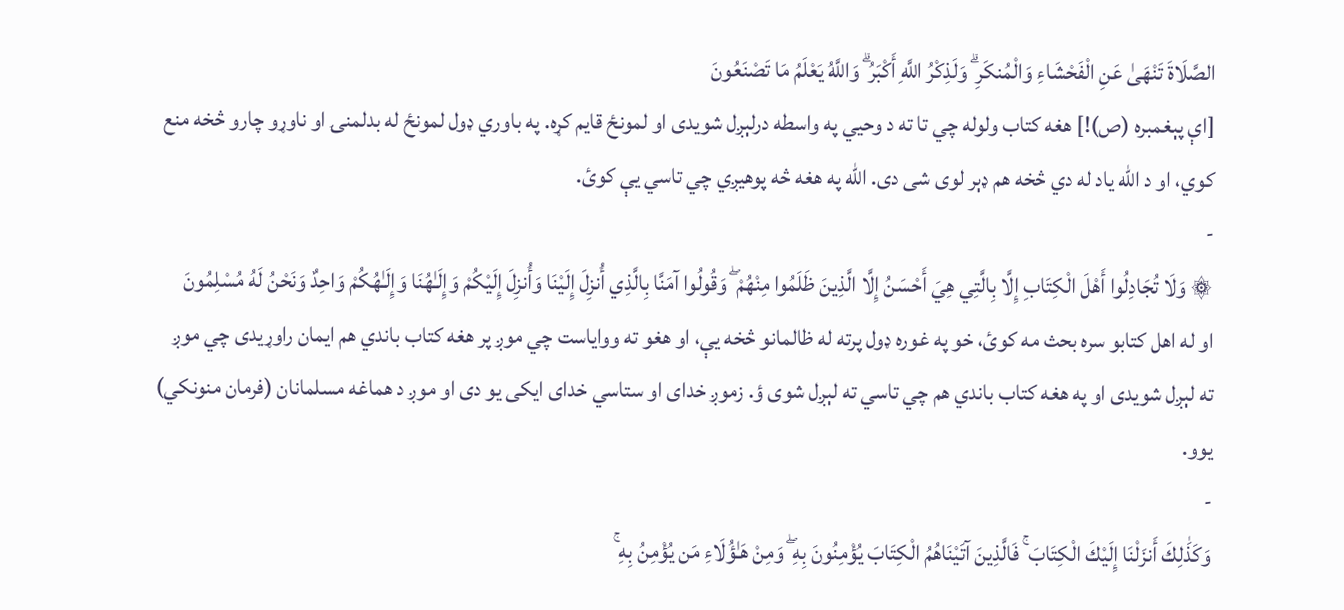الصَّلَاةَ تَنْهَىٰ عَنِ الْفَحْشَاءِ وَالْمُنكَرِ ۗ وَلَذِكْرُ اللَّهِ أَكْبَرُ ۗ وَاللَّهُ يَعْلَمُ مَا تَصْنَعُونَ
[اې پېغمبره (ص)!] هغه كتاب ولوله چي تا ته د وحيي په واسطه درلېږل شويدى او لمونځ قايم کړه. په باوري ډول لمونځ له بدلمنۍ او ناوړو چارو څخه منع كوي، او د الله ياد له دي څخه هم ډېر لوى شى دى. الله په هغه څه پوهیږي چي تاسي یې كوئ.
-
۞ وَلَا تُجَادِلُوا أَهْلَ الْكِتَابِ إِلَّا بِالَّتِي هِيَ أَحْسَنُ إِلَّا الَّذِينَ ظَلَمُوا مِنْهُمْ ۖ وَقُولُوا آمَنَّا بِالَّذِي أُنزِلَ إِلَيْنَا وَأُنزِلَ إِلَيْكُمْ وَإِلَـٰهُنَا وَإِلَـٰهُكُمْ وَاحِدٌ وَنَحْنُ لَهُ مُسْلِمُونَ
او له اهل كتابو سره بحث مه كوئ، خو په غوره ډول پرته له ظالمانو څخه يې، او هغو ته وواياست چي موږ پر هغه كتاب باندي هم ايمان راوړيدى چي موږ ته لېږل شويدى او په هغه كتاب باندي هم چي تاسي ته لېږل شوى ؤ. زموږ خداى او ستاسي خداى ايكى يو دى او موږ د هماغه مسلمانان (فرمان منونكي) يوو.
-
وَكَذَٰلِكَ أَنزَلْنَا إِلَيْكَ الْكِتَابَ ۚ فَالَّذِينَ آتَيْنَاهُمُ الْكِتَابَ يُؤْمِنُونَ بِهِ ۖ وَمِنْ هَـٰؤُلَاءِ مَن يُؤْمِنُ بِهِ ۚ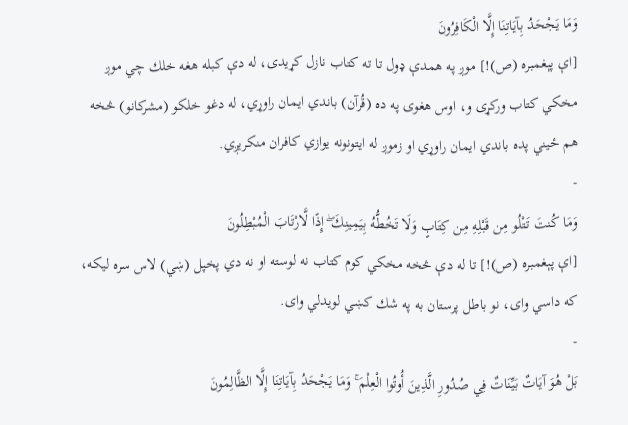وَمَا يَجْحَدُ بِآيَاتِنَا إِلَّا الْكَافِرُونَ
[اې پېغمبره (ص)!] موږ په همدې ډول تا ته كتاب نازل کړيدی، له دې كبله هغه خلك چي موږ مخکي كتاب ورکړی و، اوس هغوى په ده (قُرآن) باندي ايمان راوړي، له دغو خلكو (مشركانو) څخه هم ځیني پده باندي ايمان راوړي او زموږ له ايتونونه یوازي كافران منكريږي.
-
وَمَا كُنتَ تَتْلُو مِن قَبْلِهِ مِن كِتَابٍ وَلَا تَخُطُّهُ بِيَمِينِكَ ۖ إِذًا لَّارْتَابَ الْمُبْطِلُونَ
[اې پېغمبره (ص)!] تا له دې څخه مخکي كوم كتاب نه لوسته او نه دي پخپل (ښي) لاس سره ليكه، كه داسي واى، نو باطل پرستان به په شك کښي لويدلي وای.
-
بَلْ هُوَ آيَاتٌ بَيِّنَاتٌ فِي صُدُورِ الَّذِينَ أُوتُوا الْعِلْمَ ۚ وَمَا يَجْحَدُ بِآيَاتِنَا إِلَّا الظَّالِمُونَ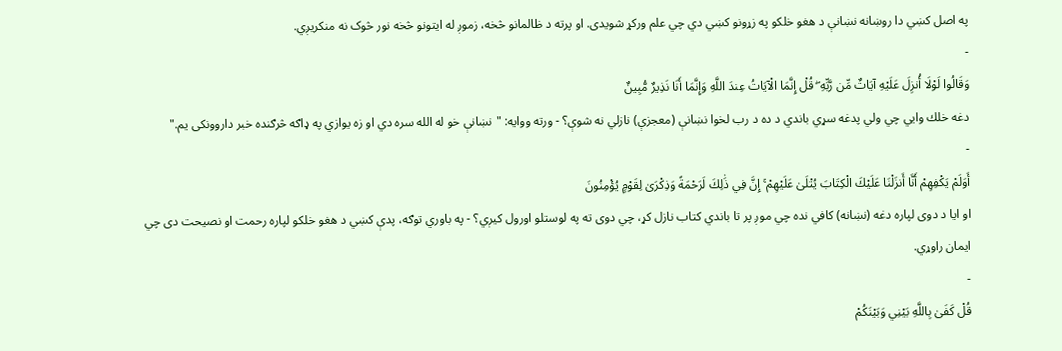په اصل کښي دا روښانه نښانې د هغو خلكو په زړونو کښي دي چي علم ورکړ شويدى. او پرته د ظالمانو څخه، زموږ له ايتونو څخه نور څوک نه منكريږي.
-
وَقَالُوا لَوْلَا أُنزِلَ عَلَيْهِ آيَاتٌ مِّن رَّبِّهِ ۖ قُلْ إِنَّمَا الْآيَاتُ عِندَ اللَّهِ وَإِنَّمَا أَنَا نَذِيرٌ مُّبِينٌ
دغه خلك وایي چي ولي پدغه سړي باندي د ده د رب لخوا نښانې (معجزې) نازلي نه شوې؟ - ورته ووايه: "نښانې خو له الله سره دي او زه يوازي په ډاګه څرګنده خبر داروونكى يم."
-
أَوَلَمْ يَكْفِهِمْ أَنَّا أَنزَلْنَا عَلَيْكَ الْكِتَابَ يُتْلَىٰ عَلَيْهِمْ ۚ إِنَّ فِي ذَٰلِكَ لَرَحْمَةً وَذِكْرَىٰ لِقَوْمٍ يُؤْمِنُونَ
او ايا د دوى لپاره دغه (نښانه) كافي نده چي موږ پر تا باندي كتاب نازل کړ، چي دوى ته په لوستلو اورول کیږي؟ - په باوري توګه، پدې کښي د هغو خلكو لپاره رحمت او نصيحت دى چي ايمان راوړي.
-
قُلْ كَفَىٰ بِاللَّهِ بَيْنِي وَبَيْنَكُمْ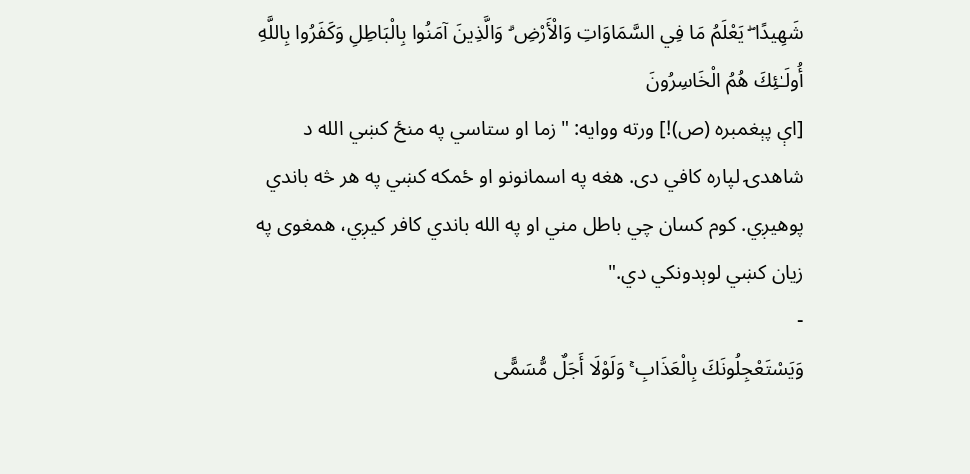شَهِيدًا ۖ يَعْلَمُ مَا فِي السَّمَاوَاتِ وَالْأَرْضِ ۗ وَالَّذِينَ آمَنُوا بِالْبَاطِلِ وَكَفَرُوا بِاللَّهِ أُولَـٰئِكَ هُمُ الْخَاسِرُونَ
[اې پېغمبره (ص)!] ورته ووايه: "زما او ستاسي په منځ کښي الله د شاهدۍ لپاره كافي دى. هغه په اسمانونو او ځمکه کښي په هر څه باندي پوهیږي. كوم كسان چي باطل مني او په الله باندي كافر کیږي، همغوى په زيان کښي لوېدونكي دي."
-
وَيَسْتَعْجِلُونَكَ بِالْعَذَابِ ۚ وَلَوْلَا أَجَلٌ مُّسَمًّى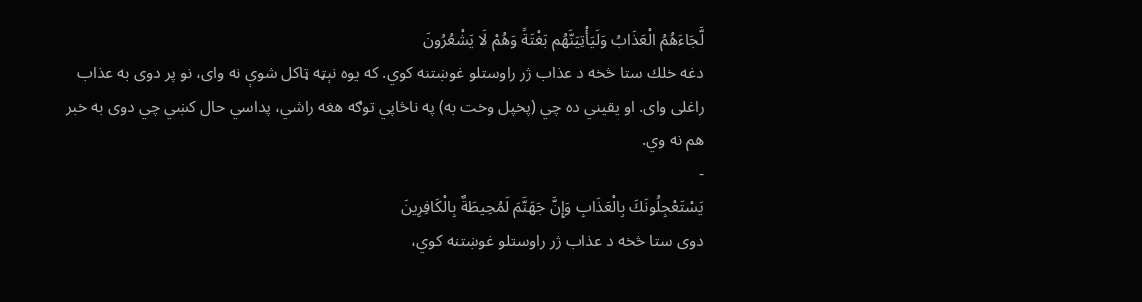لَّجَاءَهُمُ الْعَذَابُ وَلَيَأْتِيَنَّهُم بَغْتَةً وَهُمْ لَا يَشْعُرُونَ
دغه خلك ستا څخه د عذاب ژر راوستلو غوښتنه كوي. كه يوه نېټه ټاكل شوې نه واى، نو پر دوى به عذاب راغلى واى. او يقيني ده چي (پخپل وخت به) په ناڅاپي توګه هغه راشي، پداسي حال کښي چي دوى به خبر هم نه وي.
-
يَسْتَعْجِلُونَكَ بِالْعَذَابِ وَإِنَّ جَهَنَّمَ لَمُحِيطَةٌ بِالْكَافِرِينَ
دوى ستا څخه د عذاب ژر راوستلو غوښتنه كوي،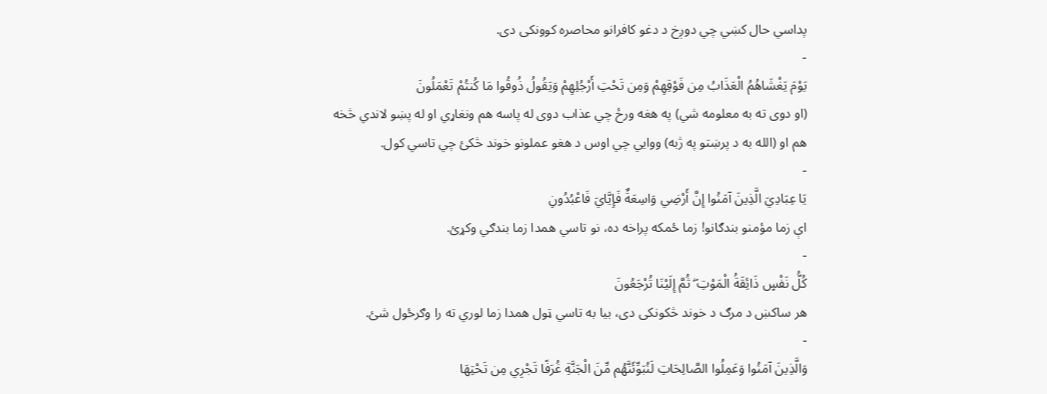پداسي حال کښي چي دوږخ د دغو كافرانو محاصره كوونكى دى.
-
يَوْمَ يَغْشَاهُمُ الْعَذَابُ مِن فَوْقِهِمْ وَمِن تَحْتِ أَرْجُلِهِمْ وَيَقُولُ ذُوقُوا مَا كُنتُمْ تَعْمَلُونَ
(او دوى ته به معلومه شي) په هغه ورځ چي عذاب دوى له پاسه هم ونغاړي او له پښو لاندي څخه هم او (الله به د پرښتو په ژبه) ووايي چي اوس د هغو عملونو خوند څكئ چي تاسي كول.
-
يَا عِبَادِيَ الَّذِينَ آمَنُوا إِنَّ أَرْضِي وَاسِعَةٌ فَإِيَّايَ فَاعْبُدُونِ
اې زما مؤمنو بندګانو! زما ځمکه پراخه ده، نو تاسي همدا زما بندګي وکړئ.
-
كُلُّ نَفْسٍ ذَائِقَةُ الْمَوْتِ ۖ ثُمَّ إِلَيْنَا تُرْجَعُونَ
هر ساكښ د مرګ د خوند څكونكى دى، بيا به تاسي ټول همدا زما لوري ته را وګرځول شئ.
-
وَالَّذِينَ آمَنُوا وَعَمِلُوا الصَّالِحَاتِ لَنُبَوِّئَنَّهُم مِّنَ الْجَنَّةِ غُرَفًا تَجْرِي مِن تَحْتِهَا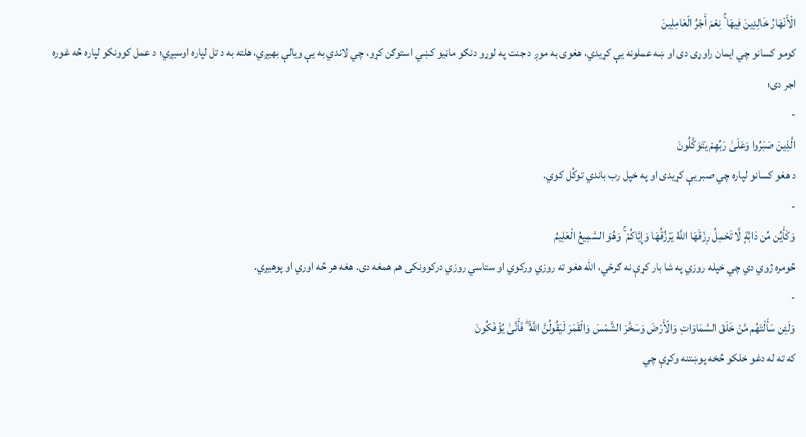الْأَنْهَارُ خَالِدِينَ فِيهَا ۚ نِعْمَ أَجْرُ الْعَامِلِينَ
كومو كسانو چي ايمان راوړى دى او ښه عملونه یې کړيدي، هغوى به موږ د جنت په لوړو دنګو ماڼيو کښي استوګن کړو، چي لاندي به يې ویالې بهیږي، هلته به د تل لپاره اوسیږي؛ د عمل كوونكو لپاره څه غوره اجر دى؛
-
الَّذِينَ صَبَرُوا وَعَلَىٰ رَبِّهِمْ يَتَوَكَّلُونَ
د هغو كسانو لپاره چي صبر يې کړيدى او په خپل رب باندي توكُل كوي.
-
وَكَأَيِّن مِّن دَابَّةٍ لَّا تَحْمِلُ رِزْقَهَا اللَّهُ يَرْزُقُهَا وَإِيَّاكُمْ ۚ وَهُوَ السَّمِيعُ الْعَلِيمُ
څومره ژوي دي چي خپله روزي په شا بار کړې نه ګرځي، الله هغو ته روزي وركوي او ستاسي روزي درکوونکی هم همغه دى. هغه هر څه اوري او پوهیږي.
-
وَلَئِن سَأَلْتَهُم مَّنْ خَلَقَ السَّمَاوَاتِ وَالْأَرْضَ وَسَخَّرَ الشَّمْسَ وَالْقَمَرَ لَيَقُولُنَّ اللَّهُ ۖ فَأَنَّىٰ يُؤْفَكُونَ
كه ته له دغو خلكو څخه پوښتنه وکړې چي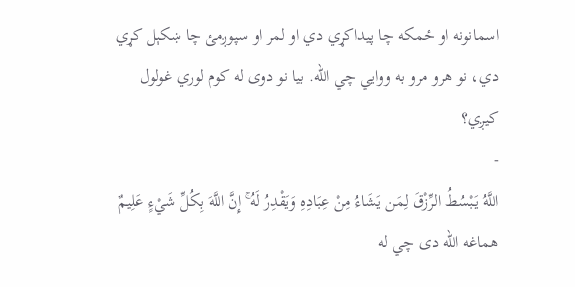اسمانونه او ځمکه چا پيداکړي دي او لمر او سپوږمئ چا ښكېل کړي دي، نو هرو مرو به ووايي چي الله. بيا نو دوى له كوم لوري غولول کیږي؟
-
اللَّهُ يَبْسُطُ الرِّزْقَ لِمَن يَشَاءُ مِنْ عِبَادِهِ وَيَقْدِرُ لَهُ ۚ إِنَّ اللَّهَ بِكُلِّ شَيْءٍ عَلِيمٌ
هماغه الله دى چي له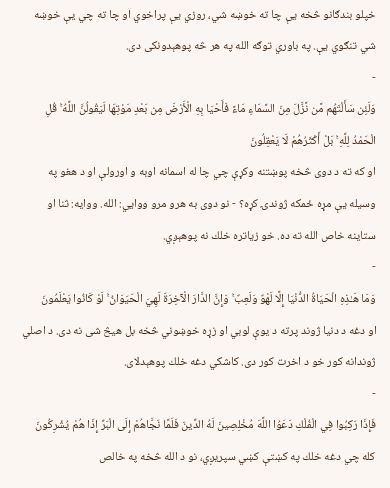خپلو بندګانو څخه یې چا ته خوښه شي، روزي یې پراخوي او چا ته چي يې خوښه شي تنګوي یې. په باوري توګه الله په هر څه پوهېدونكى دى.
-
وَلَئِن سَأَلْتَهُم مَّن نَّزَّلَ مِنَ السَّمَاءِ مَاءً فَأَحْيَا بِهِ الْأَرْضَ مِن بَعْدِ مَوْتِهَا لَيَقُولُنَّ اللَّهُ ۚ قُلِ الْحَمْدُ لِلَّهِ ۚ بَلْ أَكْثَرُهُمْ لَا يَعْقِلُونَ
او كه ته د دوى څخه پوښتنه وکړې چي چا له اسمانه اوبه و اورولې او د هغو په وسيله یې مړه ځمکه ژوندۍ کړه؟ - نو دوى به هرو مرو ووايي: الله. ووايه: ثنا او ستاینه خاص الله ته ده. خو زياتره خلك نه پوهېږي.
-
وَمَا هَـٰذِهِ الْحَيَاةُ الدُّنْيَا إِلَّا لَهْوٌ وَلَعِبٌ ۚ وَإِنَّ الدَّارَ الْآخِرَةَ لَهِيَ الْحَيَوَانُ ۚ لَوْ كَانُوا يَعْلَمُونَ
او دغه د دنيا ژوند پرته د یوې لوبي او زړه خوښوني څخه بل هيڅ شی نه دى. د اصلي ژوندانه كور خو د اخرت كور دى. كاشكي دغه خلك پوهېدلاى.
-
فَإِذَا رَكِبُوا فِي الْفُلْكِ دَعَوُا اللَّهَ مُخْلِصِينَ لَهُ الدِّينَ فَلَمَّا نَجَّاهُمْ إِلَى الْبَرِّ إِذَا هُمْ يُشْرِكُونَ
كله چي دغه خلك په کښتې کښي سپريږي، نو د الله څخه په خالص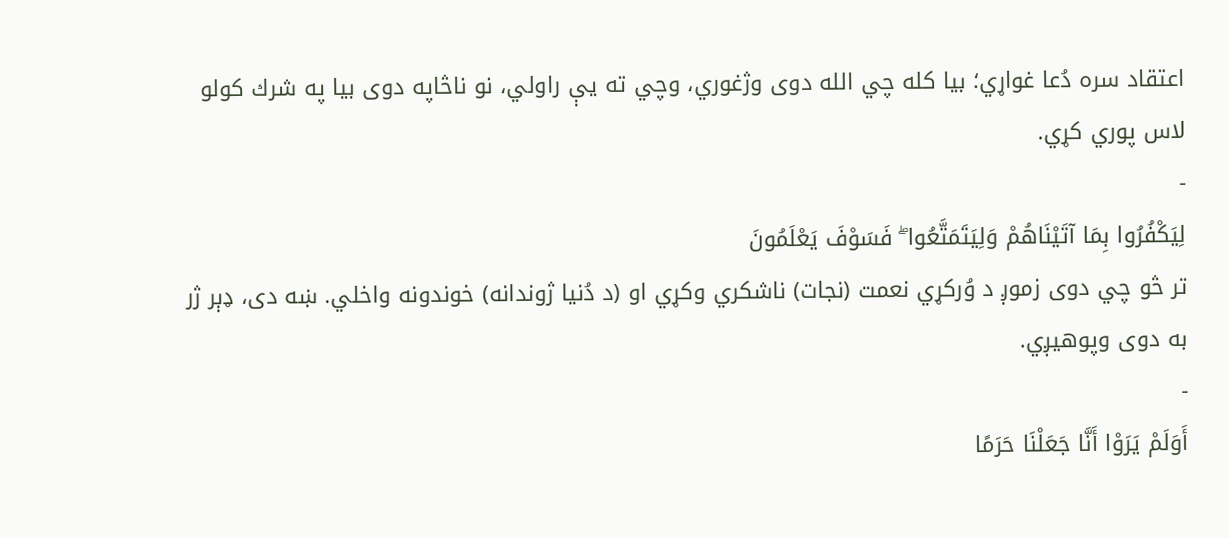اعتقاد سره دُعا غواړي؛ بيا كله چي الله دوى وژغوري، وچي ته یې راولي، نو ناڅاپه دوى بيا په شرك كولو لاس پوري کړي.
-
لِيَكْفُرُوا بِمَا آتَيْنَاهُمْ وَلِيَتَمَتَّعُوا ۖ فَسَوْفَ يَعْلَمُونَ
تر څو چي دوی زموږ د وُرکړي نعمت (نجات) ناشكري وکړي او (د دُنيا ژوندانه) خوندونه واخلي. ښه دی، ډېر ژر به دوى وپوهیږي.
-
أَوَلَمْ يَرَوْا أَنَّا جَعَلْنَا حَرَمًا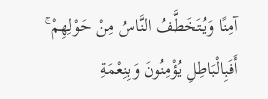آمِنًا وَيُتَخَطَّفُ النَّاسُ مِنْ حَوْلِهِمْ ۚ أَفَبِالْبَاطِلِ يُؤْمِنُونَ وَبِنِعْمَةِ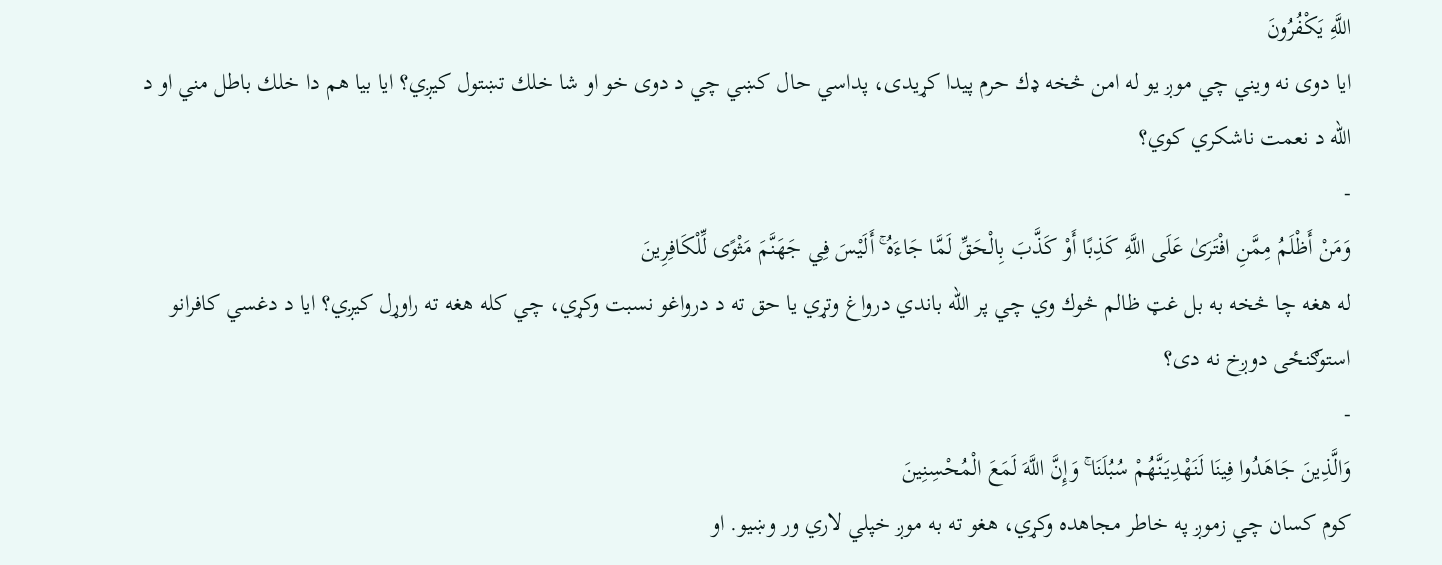اللَّهِ يَكْفُرُونَ
ايا دوى نه ويني چي موږ يو له امن څخه ډك حرم پيدا کړيدى، پداسي حال کښي چي د دوى خو او شا خلك تښتول کیږي؟ ايا بيا هم دا خلك باطل مني او د الله د نعمت ناشكري كوي؟
-
وَمَنْ أَظْلَمُ مِمَّنِ افْتَرَىٰ عَلَى اللَّهِ كَذِبًا أَوْ كَذَّبَ بِالْحَقِّ لَمَّا جَاءَهُ ۚ أَلَيْسَ فِي جَهَنَّمَ مَثْوًى لِّلْكَافِرِينَ
له هغه چا څخه به بل غټ ظالم څوك وي چي پر الله باندي درواغ وتړي يا حق ته د درواغو نسبت وکړي، چي كله هغه ته راوړل کیږي؟ ايا د دغسي كافرانو استوګنځى دوږخ نه دى؟
-
وَالَّذِينَ جَاهَدُوا فِينَا لَنَهْدِيَنَّهُمْ سُبُلَنَا ۚ وَإِنَّ اللَّهَ لَمَعَ الْمُحْسِنِينَ
كوم كسان چي زموږ په خاطر مجاهده وکړي، هغو ته به موږ خپلي لاري ور وښيو. او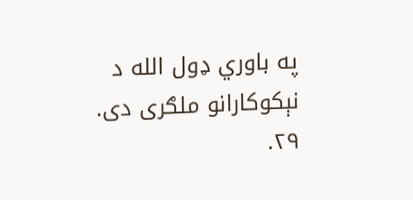په باوري ډول الله د نېكوكارانو ملګرى دى.
۲۹.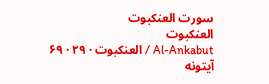سورت العنكبوت
العنكبوت
Al-Ankabut / العنكبوت · ۲۹ · ۶۹ آیتونه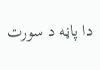دا پاڼه د سورت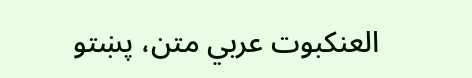العنكبوت عربي متن، پښتو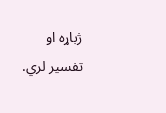ژباړه او تفسیر لري.